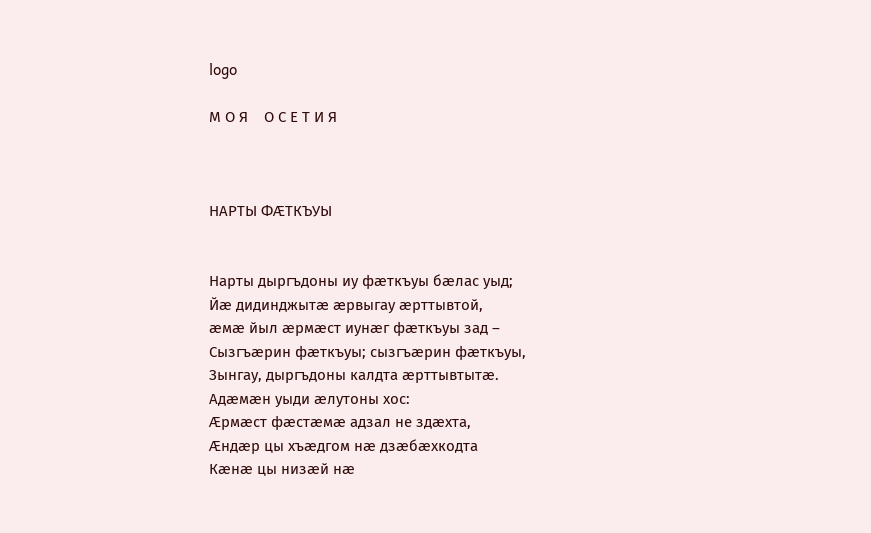logo

М О Я    О С Е Т И Я



НАРТЫ ФÆТКЪУЫ


Нарты дыргъдоны иу фæткъуы бæлас уыд;
Йæ дидинджытæ æрвыгау æрттывтой,
æмæ йыл æрмæст иунæг фæткъуы зад –
Сызгъæрин фæткъуы; сызгъæрин фæткъуы,
Зынгау, дыргъдоны калдта æрттывтытæ.
Адæмæн уыди æлутоны хос:
Æрмæст фæстæмæ адзал не здæхта,
Æндæр цы хъæдгом нæ дзæбæхкодта
Кæнæ цы низæй нæ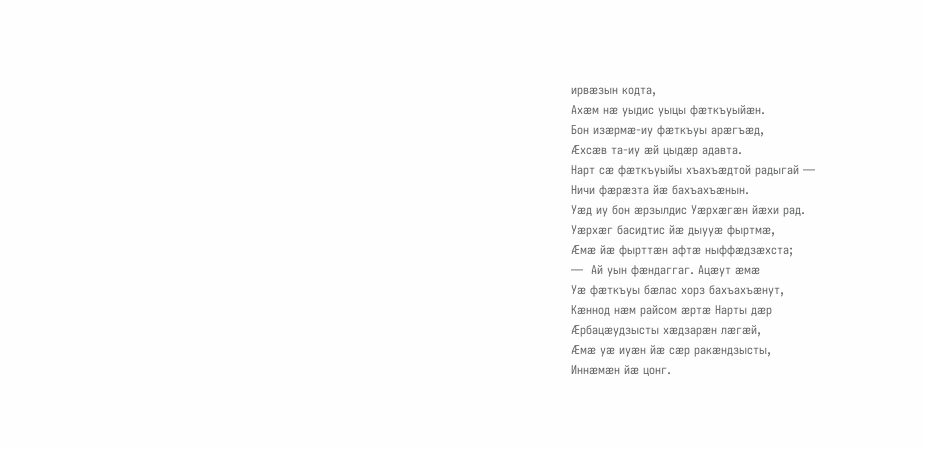ирвæзын кодта,
Ахæм нæ уыдис уыцы фæткъуыйæн.
Бон изæрмæ-иу фæткъуы арæгъæд,
Æхсæв та-иу æй цыдæр адавта.
Нарт сæ фæткъуыйы хъахъæдтой радыгай —
Ничи фæрæзта йæ бахъахъæнын.
Уæд иу бон æрзылдис Уæрхæгæн йæхи рад.
Уæрхæг басидтис йæ дыууæ фыртмæ,
Æмæ йæ фырттæн афтæ ныффæдзæхста;
—  Ай уын фæндаггаг. Ацæут æмæ
Уæ фæткъуы бæлас хорз бахъахъæнут,
Кæннод нæм райсом æртæ Нарты дæр
Æрбацæудзысты хæдзарæн лæгæй,
Æмæ уæ иуæн йæ сæр ракæндзысты,
Иннæмæн йæ цонг.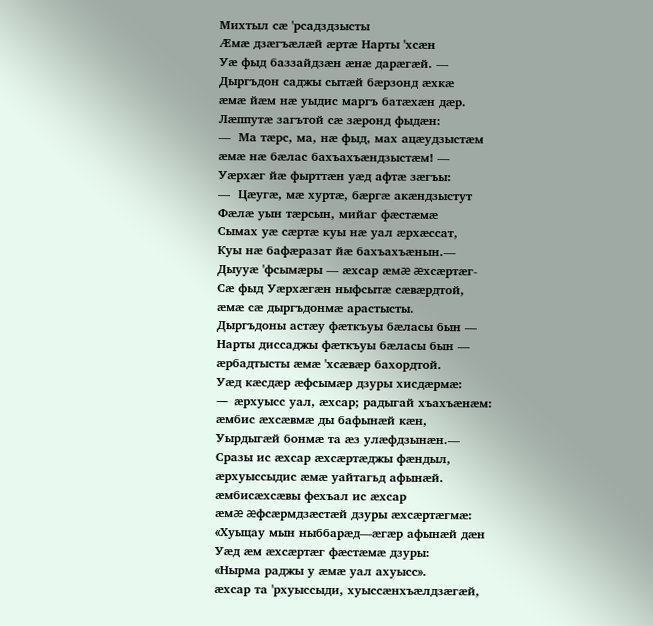Михтыл сæ 'рсадздзысты
Æмæ дзæгъæлæй æртæ Нарты 'хсæн
Уæ фыд баззайдзæн æнæ дарæгæй. —
Дыргъдон саджы сытæй бæрзонд æхкæ
æмæ йæм нæ уыдис маргъ батæхæн дæр.
Лæппутæ загътой сæ зæронд фыдæн:
—  Ма тæрс, ма, нæ фыд, мах ацæудзыстæм
æмæ нæ бæлас бахъахъæндзыстæм! —
Уæрхæг йæ фырттæн уæд афтæ зæгъы:
—  Цæугæ, мæ хуртæ, бæргæ акæндзыстут
Фæлæ уын тæрсын, мийаг фæстæмæ
Сымах уæ сæртæ куы нæ уал æрхæссат,
Куы нæ бафæразат йæ бахъахъæнын.—
Дыууæ 'фсымæры — æхсар æмæ æхсæртæг-
Сæ фыд Уæрхæгæн ныфсытæ сæвæрдтой,
æмæ сæ дыргъдонмæ арастысты.
Дыргъдоны астæу фæткъуы бæласы бын —
Нарты диссаджы фæткъуы бæласы бын —
æрбадтысты æмæ 'хсæвæр бахордтой.
Уæд кæсдæр æфсымæр дзуры хисдæрмæ:
—  æрхуысс уал, æхсар; радыгай хъахъæнæм:
æмбис æхсæвмæ ды бафынæй кæн,
Уырдыгæй бонмæ та æз улæфдзынæн.—
Сразы ис æхсар æхсæртæджы фæндыл,
æрхуыссыдис æмæ уайтагьд афынæй.
æмбисæхсæвы фехъал ис æхсар
æмæ æфсæрмдзæстæй дзуры æхсæртæгмæ:
«Хуыцау мын ныббарæд—æгæр афынæй дæн
Уæд æм æхсæртæг фæстæмæ дзуры:
«Нырма раджы у æмæ уал ахуысс».
æхсар та 'рхуыссыди, хуыссæнхъæлдзæгæй,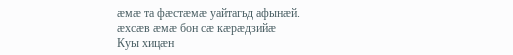æмæ та фæстæмæ уайтагьд афынæй.
æхсæв æмæ бон сæ кæрæдзийæ
Куы хицæн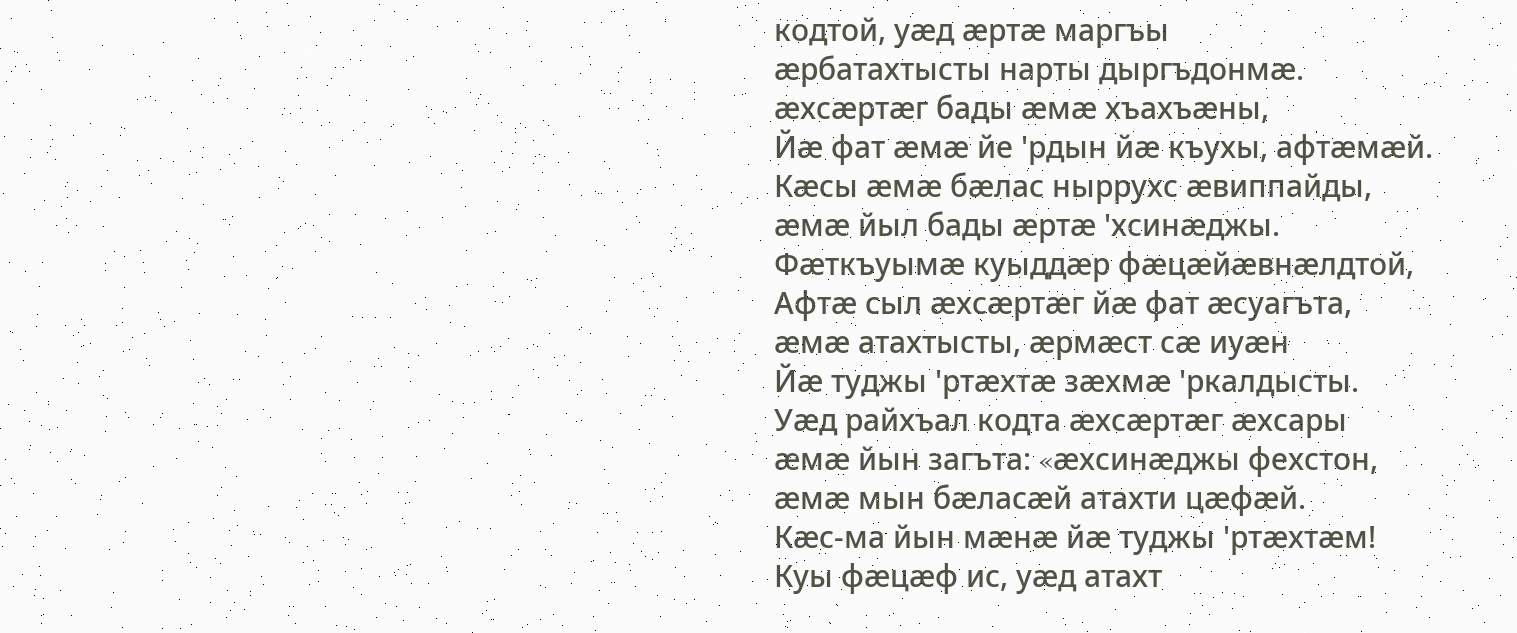кодтой, уæд æртæ маргъы
æрбатахтысты нарты дыргъдонмæ.
æхсæртæг бады æмæ хъахъæны,
Йæ фат æмæ йе 'рдын йæ къухы, афтæмæй.
Кæсы æмæ бæлас ныррухс æвиппайды,
æмæ йыл бады æртæ 'хсинæджы.
Фæткъуымæ куыддæр фæцæйæвнæлдтой,
Афтæ сыл æхсæртæг йæ фат æсуагъта,
æмæ атахтысты, æрмæст сæ иуæн
Йæ туджы 'ртæхтæ зæхмæ 'ркалдысты.
Уæд райхъал кодта æхсæртæг æхсары
æмæ йын загъта: «æхсинæджы фехстон,
æмæ мын бæласæй атахти цæфæй.
Кæс-ма йын мæнæ йæ туджы 'ртæхтæм!
Куы фæцæф ис, уæд атахт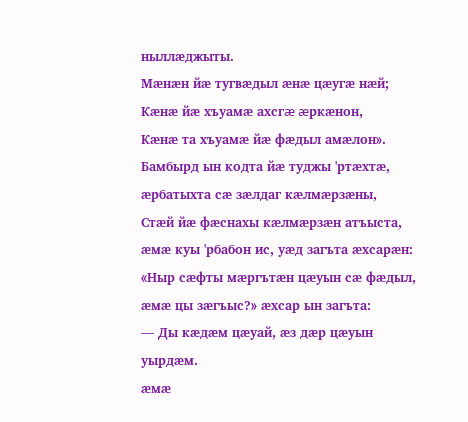ныллæджыты.
Мæнæн йæ тугвæдыл æнæ цæугæ нæй;
Кæнæ йæ хъуамæ ахсгæ æркæнон,
Кæнæ та хъуамæ йæ фæдыл амæлон».
Бамбырд ын кодта йæ туджы 'ртæхтæ,
æрбатыхта сæ зæлдаг кæлмæрзæны,
Стæй йæ фæснахы кæлмæрзæн атъыста,
æмæ куы 'рбабон ис, уæд загъта æхсарæн:
«Ныр сæфты мæргътæн цæуын сæ фæдыл,
æмæ цы зæгъыс?» æхсар ын загъта:
— Ды кæдæм цæуай, æз дæр цæуын уырдæм.
æмæ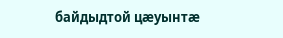байдыдтой цæуынтæ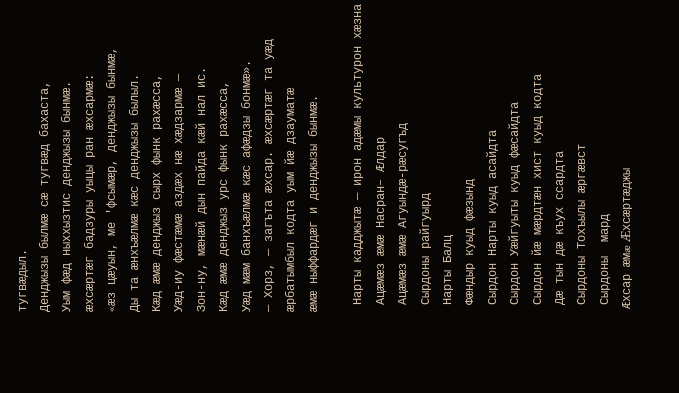тугвæдыл.
Денджызы былмæ сæ тугвæд бахаста,
Уым фæд ныххызтис денджызы бынмæ.
æхсæртæг бадзуры уыцы ран æхсармæ:
«æз цæуын, ме 'фсымæр, денджызы бынмæ,
Ды та æнхъæлмæ кæс денджызы былыл.
Кæд æмæ денджыз сырх фынк рахæсса,
Уæд-иу фæстæмæ аздæх нæ хæдзармæ —
Зон-ну, мæнæй дын пайда кæй нал ис.
Кæд æмæ денджыз урс фынк рахæсса,
Уæд мæм банхъæлмæ кæс афæдзы бонмæ».
— Хорз, — загъта æхсар. æхсæртæг та уæд
æрбатымбыл кодта уым йæ дзауматæ
æмæ ныффардæг и денджызы бынмæ.

 Нарты кадджытæ — ирон адæмы культурон хæзна
 Ацæмæз æмæ Насран– Æлдар
 Ацæмæз æмæ Агуындæ-рæсугъд
 Сырдоны райгуырд
 Нарты Балц
 Фæндыр куыд фæзынд
 Сырдон Нарты куыд асайдта
 Сырдон Уæйгуыты куыд фæсайдта
 Сырдон йæ мæрдтæн хист куыд кодта
 Дæ тын дæ къух ссардта
 Сырдоны Тохъылы æргæвст
 Сырдоны  мард
 Æхсар æмæ Æхсæртæджы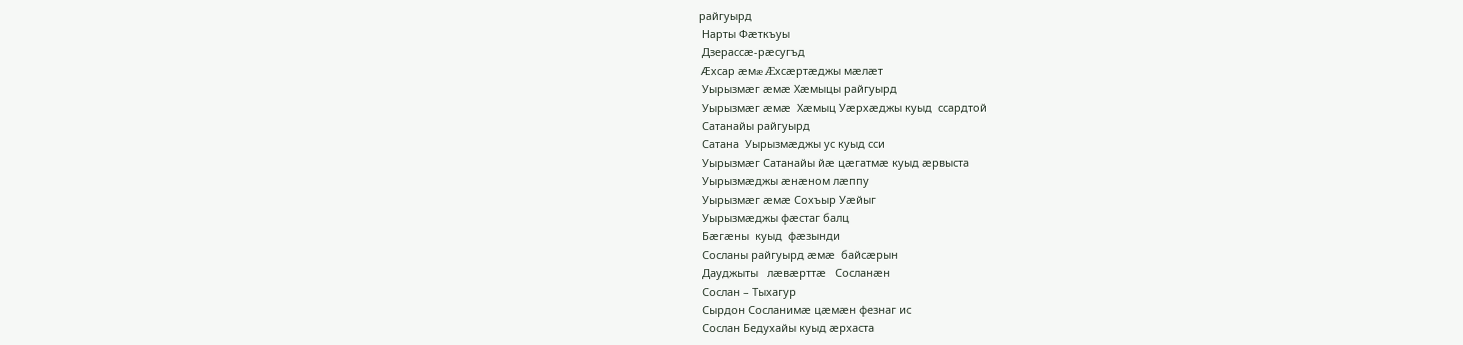райгуырд
 Нарты Фæткъуы
 Дзерассæ-рæсугъд
 Æхсар æмæ Æхсæртæджы мæлæт
 Уырызмæг æмæ Хæмыцы райгуырд
 Уырызмæг æмæ  Хæмыц Уæрхæджы куыд  ссардтой
 Сатанайы райгуырд
 Сатана  Уырызмæджы ус куыд сси
 Уырызмæг Сатанайы йæ цæгатмæ куыд æрвыста
 Уырызмæджы æнæном лæппу
 Уырызмæг æмæ Сохъыр Уæйыг
 Уырызмæджы фæстаг балц
 Бæгæны  куыд  фæзынди
 Сосланы райгуырд æмæ  байсæрын
 Дауджыты   лæвæрттæ   Сосланæн
 Сослан – Тыхагур
 Сырдон Сосланимæ цæмæн фезнаг ис
 Сослан Бедухайы куыд æрхаста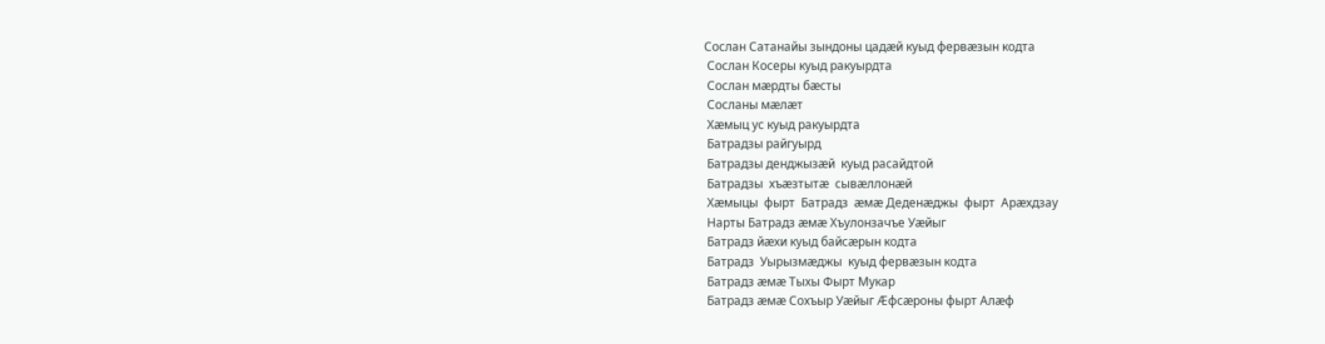Сослан Сатанайы зындоны цадæй куыд фервæзын кодта
 Сослан Косеры куыд ракуырдта
 Сослан мæрдты бæсты
 Сосланы мæлæт
 Хæмыц ус куыд ракуырдта
 Батрадзы райгуырд
 Батрадзы денджызæй  куыд расайдтой
 Батрадзы  хъæзтытæ  сывæллонæй
 Хæмыцы  фырт  Батрадз  æмæ Деденæджы  фырт  Арæхдзау
 Нарты Батрадз æмæ Хъулонзачъе Уæйыг
 Батрадз йæхи куыд байсæрын кодта
 Батрадз  Уырызмæджы  куыд фервæзын кодта
 Батрадз æмæ Тыхы Фырт Мукар
 Батрадз æмæ Сохъыр Уæйыг Æфсæроны фырт Алæф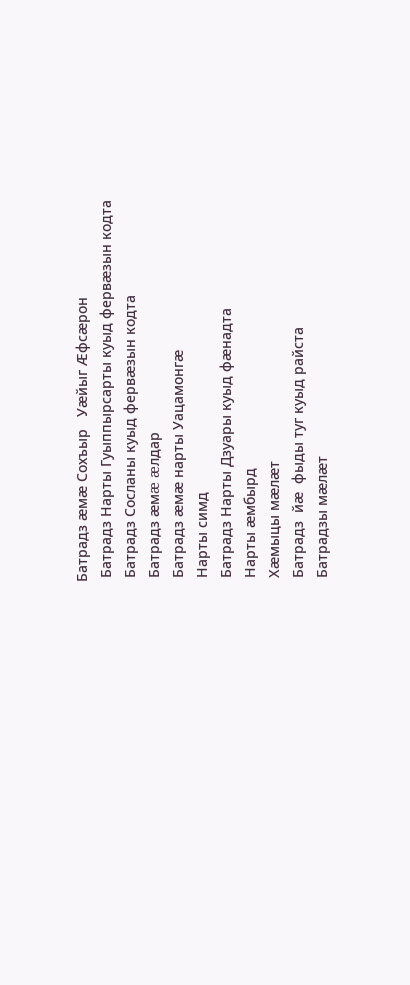Батрадз æмæ Сохъыр   Уæйыг Æфсæрон
 Батрадз Нарты Гуыппырсарты куыд фервæзын кодта
 Батрадз Сосланы куыд фервæзын кодта
 Батрадз æмæ æлдар
 Батрадз æмæ нарты Уацамонгæ
 Нарты симд
 Батрадз Нарты Дзуары куыд фæнадта
 Нарты æмбырд
 Хæмыцы мæлæт
 Батрадз  йæ  фыды туг куыд райста
 Батрадзы мæлæт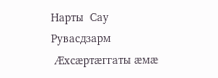Нарты  Сау Рувасдзарм
 Æхсæртæггаты æмæ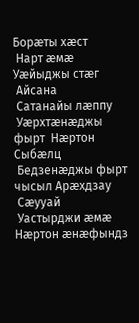Борæты хæст
 Нарт æмæ Уæйыджы стæг
 Айсана
 Сатанайы лæппу
 Уæрхтæнæджы фырт  Нæртон  Сыбæлц
 Бедзенæджы фырт чысыл Арæхдзау
 Сæууай
 Уастырджи æмæ Нæртон æнæфындз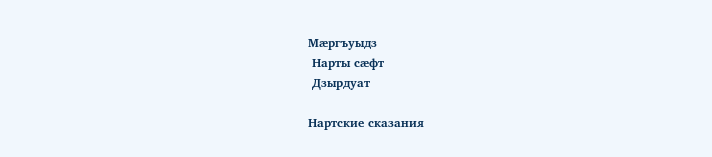Мæргъуыдз
 Нарты сæфт
 Дзырдуат

Нартские сказания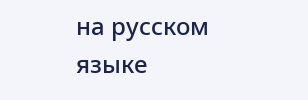на русском языке